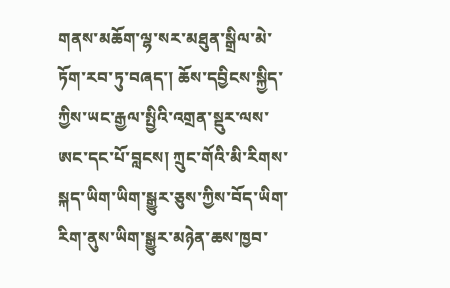གནས་མཆོག་ལྷ་སར་མཐུན་སྒྲིལ་མེ་ཏོག་རབ་ཏུ་བཞད་། ཆོས་དབྱིངས་སྐྱིད་ཀྱིས་ཡང་རྒྱལ་སྤྱིའི་འགྲན་སྡུར་ལས་ཨང་དང་པོ་བླངས། ཀྲུང་གོའི་མི་རིགས་སྐད་ཡིག་ཡིག་སྒྱུར་ཅུས་ཀྱིས་བོད་ཡིག་རིག་ནུས་ཡིག་སྒྱུར་མཉེན་ཆས་ཁྱབ་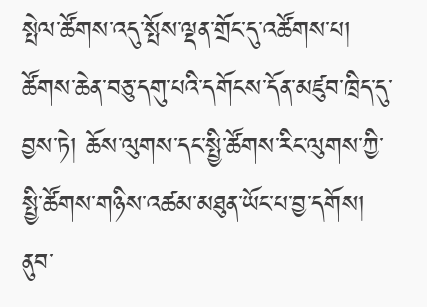སྤེལ་ཚོགས་འདུ་སྤོས་ལྡན་གྲོང་དུ་འཚོགས་པ། ཚོགས་ཆེན་བཅུ་དགུ་པའི་དགོངས་དོན་མཛུབ་ཁྲིད་དུ་བྱས་ཏེ། ཆོས་ལུགས་དང་སྤྱི་ཚོགས་རིང་ལུགས་ཀྱི་སྤྱི་ཚོགས་གཉིས་འཚམ་མཐུན་ཡོང་པ་བྱ་དགོས། ནུབ་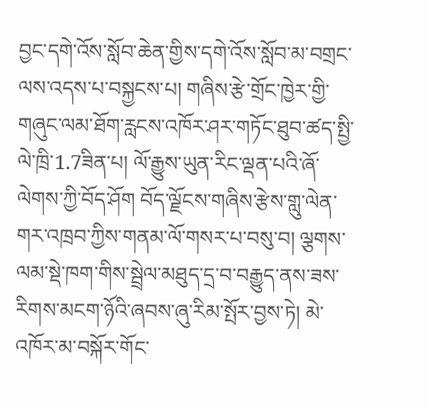བྱང་དགེ་འོས་སློབ་ཆེན་གྱིས་དགེ་འོས་སློབ་མ་བགྲང་ལས་འདས་པ་བསྐྱངས་པ། གཞིས་རྩེ་གྲོང་ཁྱེར་གྱི་གཞུང་ལམ་ཐོག་རླངས་འཁོར་ཤར་གཏོང་ཐུབ་ཚད་སྤྱི་ལེ་ཁྲི་1.7ཟིན་པ། ལོ་རྒྱུས་ཡུན་རིང་ལྡན་པའི་ཞོ་ལེགས་ཀྱི་བོད་ཤོག བོད་ལྗོངས་གཞིས་རྩེས་གླུ་ལེན་གར་འཁྲབ་ཀྱིས་གནམ་ལོ་གསར་པ་བསུ་བ། ལྕགས་ལམ་སྡེ་ཁག་གིས་སྦྲེལ་མཐུད་དྲ་བ་བརྒྱུད་ནས་ཟས་རིགས་མངག་ཉོའི་ཞབས་ཞུ་རིམ་སྤོར་བྱས་ཏེ། མེ་འཁོར་མ་བསྐོར་གོང་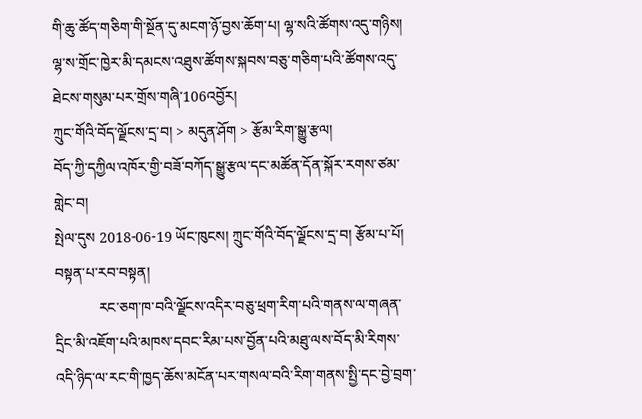གི་ཆུ་ཚོད་གཅིག་གི་སྔོན་དུ་མངག་ཉོ་བྱས་ཆོག་པ། ལྷ་སའི་ཚོགས་འདུ་གཉིས། ལྷ་ས་གྲོང་ཁྱེར་མི་དམངས་འཐུས་ཚོགས་སྐབས་བཅུ་གཅིག་པའི་ཚོགས་འདུ་ཐེངས་གསུམ་པར་གྲོས་གཞི་106འབྱོར།
ཀྲུང་གོའི་བོད་ལྗོངས་དྲ་བ། > མདུན་ཤོག > རྩོམ་རིག་སྒྱུ་རྩལ།
བོད་ཀྱི་དཀྱིལ་འཁོར་གྱི་བཟོ་བཀོད་སྒྱུ་རྩལ་དང་མཚོན་དོན་སྐོར་རགས་ཙམ་གླེང་བ།
སྤེལ་དུས 2018-06-19 ཡོང་ཁུངས། ཀྲུང་གོའི་བོད་ལྗོངས་དྲ་བ། རྩོམ་པ་པོ། བསྟན་པ་རབ་བསྟན།
            རང་ཅག་ཁ་བའི་ལྗོངས་འདིར་བཅུ་ཕྲག་རིག་པའི་གནས་ལ་གཞན་དྲིང་མི་འཇོག་པའི་མཁས་དབང་རིམ་པས་བྱོན་པའི་མཐུ་ལས་བོད་མི་རིགས་འདི་ཉིད་ལ་རང་གི་ཁྱད་ཆོས་མངོན་པར་གསལ་བའི་རིག་གནས་སྤྱི་དང་བྱེ་བྲག་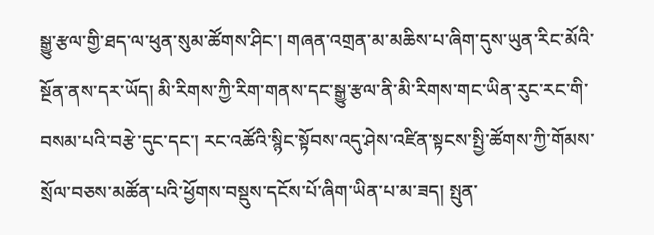སྒྱུ་རྩལ་གྱི་ཐད་ལ་ཕུན་སུམ་ཚོགས་ཤིང་། གཞན་འགྲན་མ་མཆིས་པ་ཞིག་དུས་ཡུན་རིང་མོའི་སྔོན་ནས་དར་ཡོད། མི་རིགས་ཀྱི་རིག་གནས་དང་སྒྱུ་རྩལ་ནི་མི་རིགས་གང་ཡིན་རུང་རང་གི་བསམ་པའི་བརྩེ་དུང་དང་། རང་འཚོའི་སྙིང་སྟོབས་འདུ་ཤེས་འཛིན་སྟངས་སྤྱི་ཚོགས་ཀྱི་གོམས་སྲོལ་བཅས་མཚོན་པའི་ཕྱོགས་བསྡུས་དངོས་པོ་ཞིག་ཡིན་པ་མ་ཟད། སྤུན་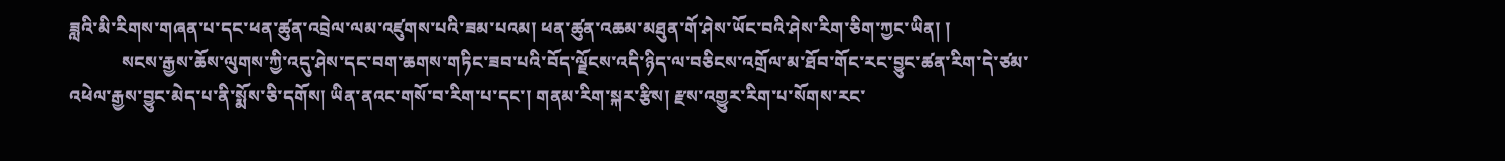ཟླའི་མི་རིགས་གཞན་པ་དང་ཕན་ཚུན་འབྲེལ་ལམ་འཛུགས་པའི་ཟམ་པའམ། ཕན་ཚུན་འཆམ་མཐུན་གོ་ཤེས་ཡོང་བའི་ཤེས་རིག་ཅིག་ཀྱང་ཡིན། །
            སངས་རྒྱས་ཆོས་ལུགས་ཀྱི་འདུ་ཤེས་དང་བག་ཆགས་གཏིང་ཟབ་པའི་བོད་ལྗོངས་འདི་ཉིད་ལ་བཅིངས་འགྲོལ་མ་ཐོབ་གོང་རང་བྱུང་ཚན་རིག་དེ་ཙམ་འཕེལ་རྒྱས་བྱུང་མེད་པ་ནི་སྨོས་ཅི་དགོས། ཡིན་ནའང་གསོ་བ་རིག་པ་དང་། གནམ་རིག་སྐར་རྩིས། རྫས་འགྱུར་རིག་པ་སོགས་རང་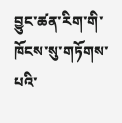བྱུང་ཚན་རིག་གི་ཁོངས་སུ་གཏོགས་པའི་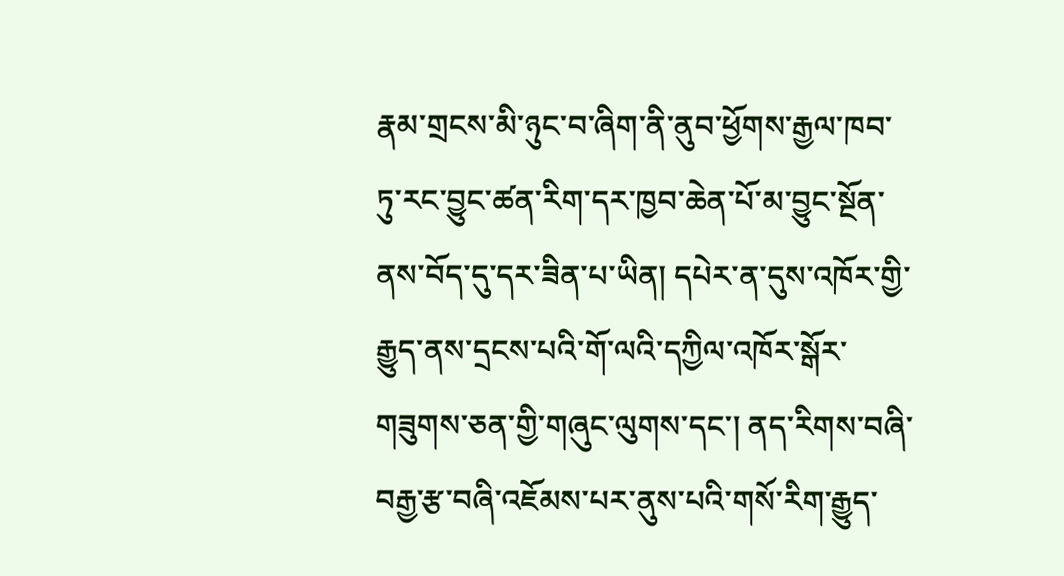རྣམ་གྲངས་མི་ཉུང་བ་ཞིག་ནི་ནུབ་ཕྱོགས་རྒྱལ་ཁབ་ཏུ་རང་བྱུང་ཚན་རིག་དར་ཁྱབ་ཆེན་པོ་མ་བྱུང་སྔོན་ནས་བོད་དུ་དར་ཟིན་པ་ཡིན། དཔེར་ན་དུས་འཁོར་གྱི་རྒྱུད་ནས་དྲངས་པའི་གོ་ལའི་དཀྱིལ་འཁོར་སྒོར་གཟུགས་ཅན་གྱི་གཞུང་ལུགས་དང་། ནད་རིགས་བཞི་བརྒྱ་རྩ་བཞི་འཇོམས་པར་ནུས་པའི་གསོ་རིག་རྒྱུད་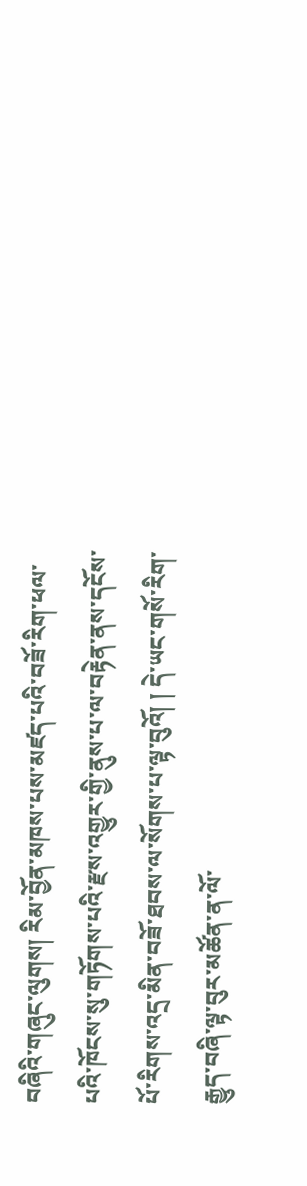བཞིའི་གཞུང་ལུགས། རིམ་བྱོན་མཁས་པས་མཛད་པའི་བཟོ་རིག་ཕལ་པའི་ཁོངས་སུ་གཏོགས་པའི་རྫས་འགྱུར་གྱི་ནུས་པ་ལ་བརྟེན་ནས་དངོས་པོ་རིགས་འདྲ་མིན་བཟོ་ཐབས་ལ་སོགས་པ་ལྟ་བུའོ། ། དེ་ཡང་གསོ་རིག་རྒྱུད་བཞི་ལྟ་བུར་མཚོན་ན་ལོ་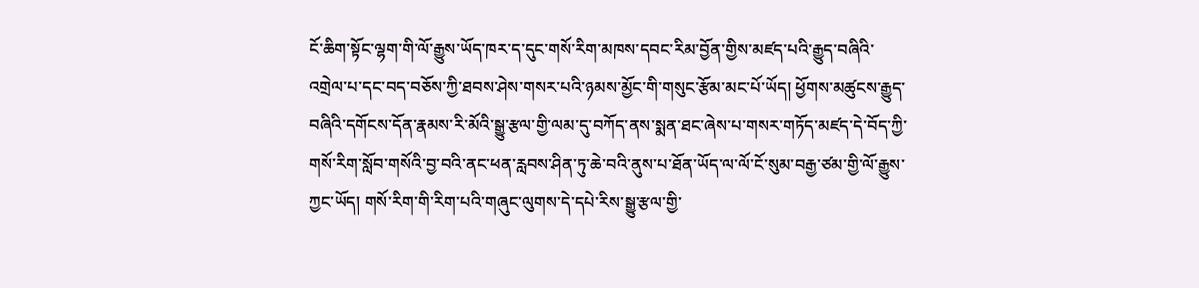ངོ་ཆིག་སྟོང་ལྷག་གི་ལོ་རྒྱུས་ཡོད་ཁར་ད་དུང་གསོ་རིག་མཁས་དབང་རིམ་བྱོན་གྱིས་མཛད་པའི་རྒྱུད་བཞིའི་འགྲེལ་པ་དང་བད་བཅོས་ཀྱི་ཐབས་ཤེས་གསར་པའི་ཉམས་མྱོང་གི་གསུང་རྩོམ་མང་པོ་ཡོད། ཕྱོགས་མཚུངས་རྒྱུད་བཞིའི་དགོངས་དོན་རྣམས་རི་མོའི་སྒྱུ་རྩལ་གྱི་ལམ་དུ་བཀོད་ནས་སྨན་ཐང་ཞེས་པ་གསར་གཏོད་མཛད་དེ་བོད་ཀྱི་གསོ་རིག་སློབ་གསོའི་བྱ་བའི་ནང་ཕན་རླབས་ཤིན་ཏུ་ཆེ་བའི་ནུས་པ་ཐོན་ཡོད་ལ་ལོ་ངོ་སུམ་བརྒྱ་ཙམ་གྱི་ལོ་རྒྱུས་ཀྱང་ཡོད། གསོ་རིག་གི་རིག་པའི་གཞུང་ལུགས་དེ་དཔེ་རིས་སྒྱུ་རྩལ་གྱི་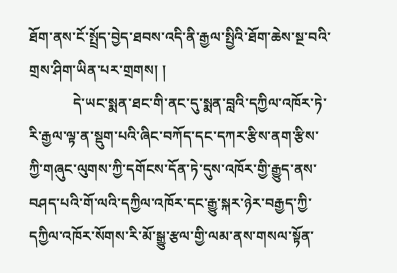ཐོག་ནས་ངོ་སྤྲོད་བྱེད་ཐབས་འདི་ནི་རྒྱལ་སྤྱིའི་ཐོག་ཆེས་སྔ་བའི་གྲས་ཤིག་ཡིན་པར་གྲགས། །
            དེ་ཡང་སྨན་ཐང་གི་ནང་དུ་སྨན་བླའི་དཀྱིལ་འཁོར་ཏེ་རི་རྒྱལ་ལྟ་ན་སྡུག་པའི་ཞིང་བཀོད་དང་དཀར་རྩིས་ནག་རྩིས་ཀྱི་གཞུང་ལུགས་ཀྱི་དགོངས་དོན་ཏེ་དུས་འཁོར་གྱི་རྒྱུད་ནས་བཤད་པའི་གོ་ལའི་དཀྱིལ་འཁོར་དང་རྒྱུ་སྐར་ཉེར་བརྒྱད་ཀྱི་དཀྱིལ་འཁོར་སོགས་རི་མོ་སྒྱུ་རྩལ་གྱི་ལམ་ནས་གསལ་སྟོན་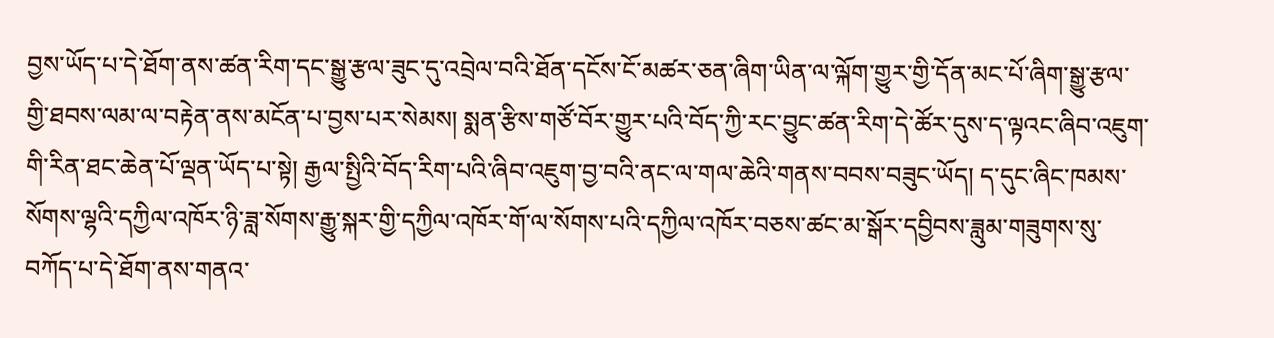བྱས་ཡོད་པ་དེ་ཐོག་ནས་ཚན་རིག་དང་སྒྱུ་རྩལ་ཟུང་དུ་འབྲེལ་བའི་ཐོན་དངོས་ངོ་མཚར་ཅན་ཞིག་ཡིན་ལ་ལྐོག་གྱུར་གྱི་དོན་མང་པོ་ཞིག་སྒྱུ་རྩལ་གྱི་ཐབས་ལམ་ལ་བརྟེན་ནས་མངོན་པ་བྱས་པར་སེམས། སྨན་རྩིས་གཙོ་བོར་གྱུར་པའི་བོད་ཀྱི་རང་བྱུང་ཚན་རིག་དེ་ཚོར་དུས་ད་ལྟའང་ཞིབ་འཇུག་གི་རིན་ཐང་ཆེན་པོ་ལྡན་ཡོད་པ་སྟེ། རྒྱལ་སྤྱིའི་བོད་རིག་པའི་ཞིབ་འཇུག་བྱ་བའི་ནང་ལ་གལ་ཆེའི་གནས་བབས་བཟུང་ཡོད། ད་དུང་ཞིང་ཁམས་སོགས་ལྷའི་དཀྱིལ་འཁོར་ཉི་ཟླ་སོགས་རྒྱུ་སྐར་གྱི་དཀྱིལ་འཁོར་གོ་ལ་སོགས་པའི་དཀྱིལ་འཁོར་བཅས་ཚང་མ་སྒོར་དབྱིབས་ཟླུམ་གཟུགས་སུ་བཀོད་པ་དེ་ཐོག་ནས་གནའ་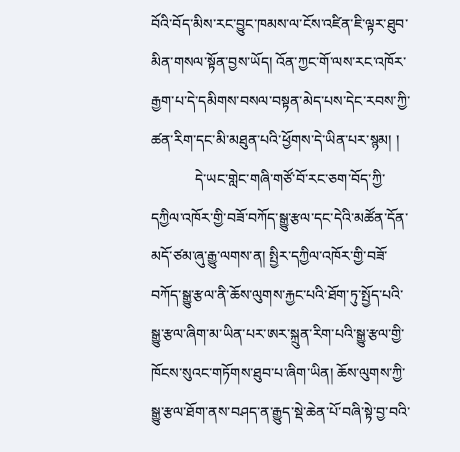བོའི་བོད་མིས་རང་བྱུང་ཁམས་ལ་ངོས་འཛིན་ཇི་ལྟར་ཐུབ་མིན་གསལ་སྟོན་བྱས་ཡོད། འོན་ཀྱང་གོ་ལས་རང་འཁོར་རྒྱག་པ་དེ་དམིགས་བསལ་བསྟན་མེད་པས་དེང་རབས་ཀྱི་ཚན་རིག་དང་མི་མཐུན་པའི་ཕྱོགས་དེ་ཡིན་པར་སྙམ། །
            དེ་ཡང་གླེང་གཞི་གཙོ་བོ་རང་ཅག་བོད་ཀྱི་དཀྱིལ་འཁོར་གྱི་བཟོ་བཀོད་སྒྱུ་རྩལ་དང་དེའི་མཚོན་དོན་མདོ་ཙམ་ཞུ་རྒྱུ་ལགས་ན། སྤྱིར་དཀྱིལ་འཁོར་གྱི་བཟོ་བཀོད་སྒྱུ་རྩལ་ནི་ཆོས་ལུགས་རྐྱང་པའི་ཐོག་ཏུ་སྤྱོད་པའི་སྒྱུ་རྩལ་ཞིག་མ་ཡིན་པར་ཨར་སྐྲུན་རིག་པའི་སྒྱུ་རྩལ་གྱི་ཁོངས་སུའང་གཏོགས་ཐུབ་པ་ཞིག་ཡིན། ཆོས་ལུགས་ཀྱི་སྒྱུ་རྩལ་ཐོག་ནས་བཤད་ན་རྒྱུད་སྡེ་ཆེན་པོ་བཞི་སྟེ་བྱ་བའི་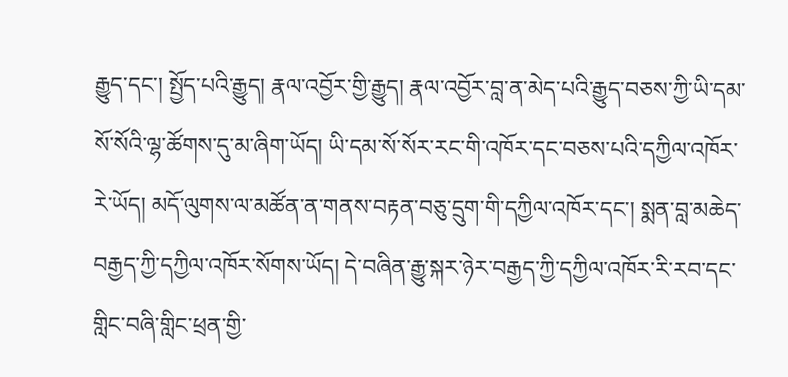རྒྱུད་དང་། སྤྱོད་པའི་རྒྱུད། རྣལ་འབྱོར་གྱི་རྒྱུད། རྣལ་འབྱོར་བླ་ན་མེད་པའི་རྒྱུད་བཅས་ཀྱི་ཡི་དམ་སོ་སོའི་ལྷ་ཚོགས་དུ་མ་ཞིག་ཡོད། ཡི་དམ་སོ་སོར་རང་གི་འཁོར་དང་བཅས་པའི་དཀྱིལ་འཁོར་རེ་ཡོད། མདོ་ལུགས་ལ་མཚོན་ན་གནས་བརྟན་བཅུ་དྲུག་གི་དཀྱིལ་འཁོར་དང་། སྨན་བླ་མཆེད་བརྒྱད་ཀྱི་དཀྱིལ་འཁོར་སོགས་ཡོད། དེ་བཞིན་རྒྱུ་སྐར་ཉེར་བརྒྱད་ཀྱི་དཀྱིལ་འཁོར་རི་རབ་དང་གླིང་བཞི་གླིང་ཕྲན་གྱི་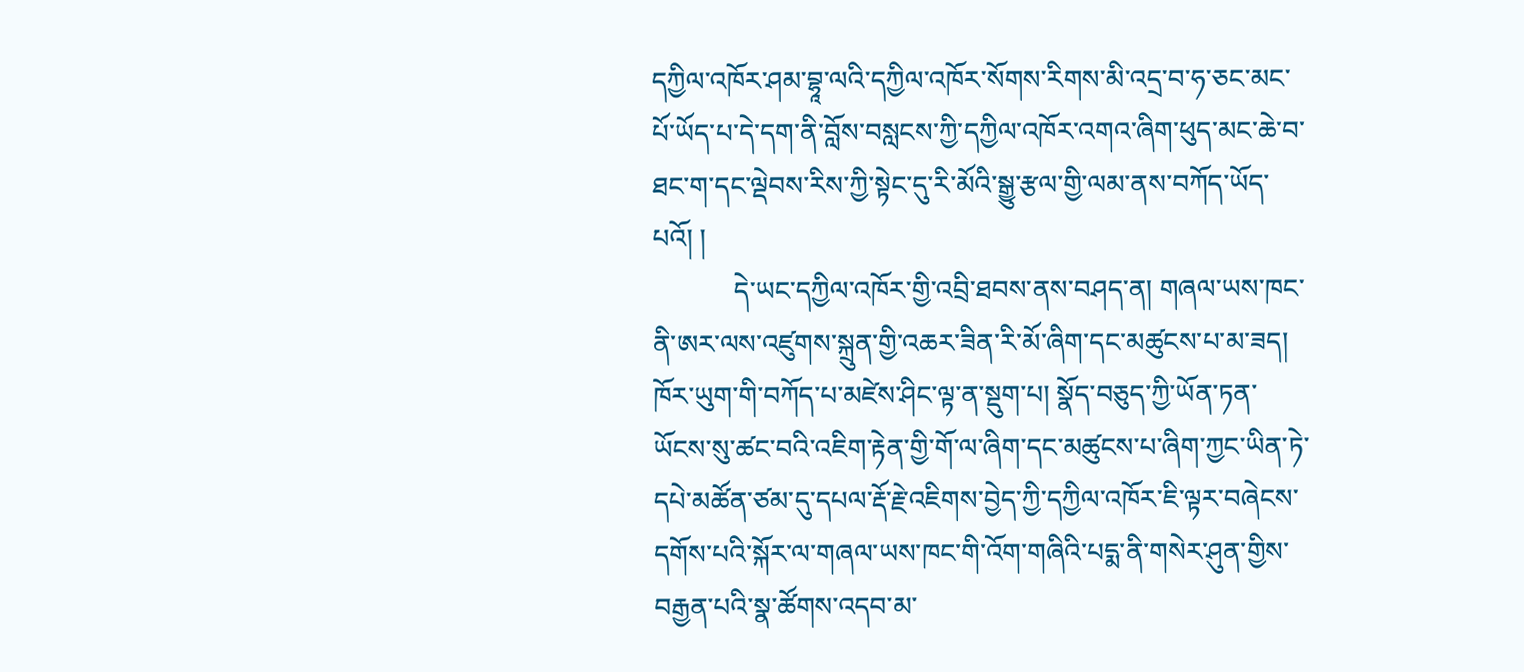དཀྱིལ་འཁོར་ཤམ་བྷཱ་ལའི་དཀྱིལ་འཁོར་སོགས་རིགས་མི་འདྲ་བ་ཧ་ཅང་མང་པོ་ཡོད་པ་དེ་དག་ནི་བློས་བསླངས་ཀྱི་དཀྱིལ་འཁོར་འགའ་ཞིག་ཕུད་མང་ཆེ་བ་ཐང་ག་དང་ལྡེབས་རིས་ཀྱི་སྟེང་དུ་རི་མོའི་སྒྱུ་རྩལ་གྱི་ལམ་ནས་བཀོད་ཡོད་པའོ། །
            དེ་ཡང་དཀྱིལ་འཁོར་གྱི་འབྲི་ཐབས་ནས་བཤད་ན། གཞལ་ཡས་ཁང་ནི་ཨར་ལས་འཛུགས་སྐྲུན་གྱི་འཆར་ཟིན་རི་མོ་ཞིག་དང་མཚུངས་པ་མ་ཟད། ཁོར་ཡུག་གི་བཀོད་པ་མཛེས་ཤིང་ལྟ་ན་སྡུག་པ། སྣོད་བཅུད་ཀྱི་ཡོན་ཏན་ཡོངས་སུ་ཚང་བའི་འཇིག་རྟེན་གྱི་གོ་ལ་ཞིག་དང་མཚུངས་པ་ཞིག་ཀྱང་ཡིན་ཏེ་དཔེ་མཚོན་ཙམ་དུ་དཔལ་རྡོ་རྗེ་འཇིགས་བྱེད་ཀྱི་དཀྱིལ་འཁོར་ཇི་ལྟར་བཞེངས་དགོས་པའི་སྐོར་ལ་གཞལ་ཡས་ཁང་གི་འོག་གཞིའི་པདྨ་ནི་གསེར་ཤུན་གྱིས་བརྒྱན་པའི་སྣ་ཚོགས་འདབ་མ་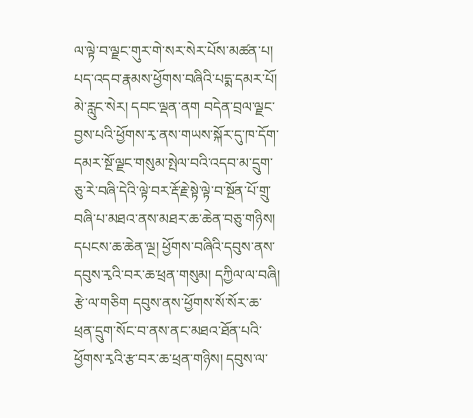ལ་ལྟེ་བ་ལྗང་གུར་གེ་སར་སེར་པོས་མཚན་པ། པད་འདབ་རྣམས་ཕྱོགས་བཞིའི་པདྨ་དམར་པོ། མེ་རླུང་སེར། དབང་ལྡན་ནག བདེན་བྲལ་ལྗང་བྱས་པའི་ཕྱོགས་རྭ་ནས་གཡས་སྐོར་དུ་ཁ་དོག་དམར་སྔོ་ལྗང་གསུམ་སྤེལ་བའི་འདབ་མ་དྲུག་ཅུ་རེ་བཞི་དེའི་ལྟེ་བར་རྡོ་རྗེ་སྟེ་ལྟེ་བ་སྔོན་པོ་གྲུ་བཞི་པ་མཐའ་ནས་མཐར་ཆ་ཆེན་བཅུ་གཉིས།  དཔངས་ཆ་ཆེན་ལྔ། ཕྱོགས་བཞིའི་དབུས་ནས་དབུས་རྭའི་བར་ཆ་ཕྲན་གསུམ། དཀྱིལ་ལ་བཞི། རྩེ་ལ་གཅིག དབུས་ནས་ཕྱོགས་སོ་སོར་ཆ་ཕྲན་དྲུག་སོང་བ་ནས་ནང་མཐའ་ཐོན་པའི་ཕྱོགས་རྭའི་རྩ་བར་ཆ་ཕྲན་གཉིས། དབུས་ལ་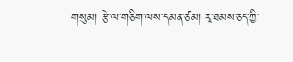གསུམ། རྩེ་ལ་གཅིག་ལས་དམན་ཙམ། རྭ་ཐམས་ཅད་ཀྱི་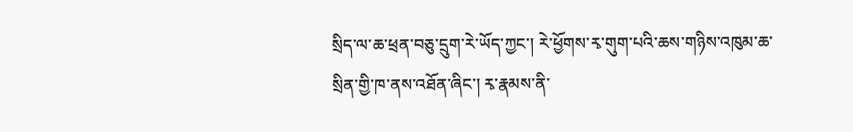སྲིད་ལ་ཆ་ཕྲན་བཅུ་དྲུག་རེ་ཡོད་ཀྱང་། རེ་ཕྱོགས་རྭ་གུག་པའི་ཆས་གཉིས་འཁུམ་ཆ་སྲིན་གྱི་ཁ་ནས་འཐོན་ཞིང་། རྭ་རྣམས་ནི་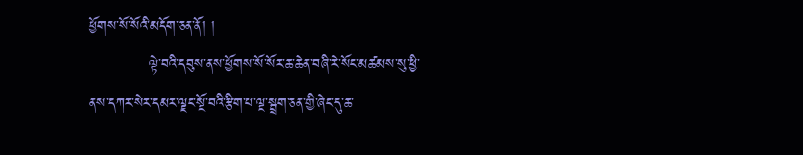ཕྱོགས་སོ་སོའི་མདོག་ཅན་ནོ། །
            ལྟེ་བའི་དབུས་ནས་ཕྱོགས་སོ་སོར་ཆ་ཆེན་བཞི་རེ་སོང་མཚམས་སུ་ཕྱི་ནས་དཀར་སེར་དམར་ལྗང་སྔོ་བའི་རྩིག་པ་ལྔ་སྦྲག་ཅན་གྱི་ཞེང་དུ་ཆ་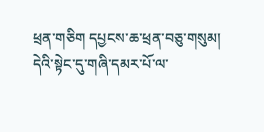ཕྲན་གཅིག དཔྱངས་ཆ་ཕྲན་བཅུ་གསུམ། དེའི་སྟེང་དུ་གཞི་དམར་པོ་ལ་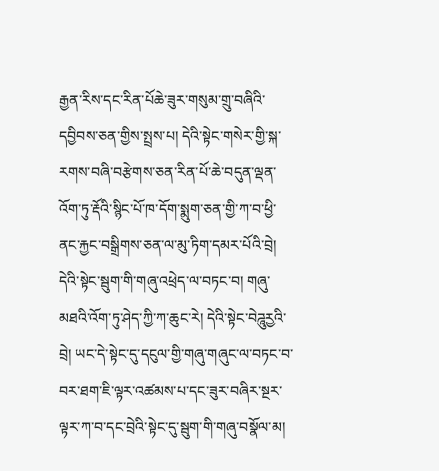རྒྱན་རིས་དང་རིན་པོཆེ་ཟུར་གསུམ་གྲུ་བཞིའི་དབྱིབས་ཅན་གྱིས་སྤྲས་པ། དེའི་སྟེང་གསེར་གྱི་སྐ་རགས་བཞི་བརྩེགས་ཅན་རིན་པོ་ཆེ་བདུན་ལྡན་འོག་ཏུ་རྡོའི་སྙིང་པོ་ཁ་དོག་སྨུག་ཅན་གྱི་ཀ་བ་ཕྱི་ནང་རྐྱང་བསྒྲིགས་ཅན་ལ་མུ་ཏིག་དམར་པོའི་བྲེ། དེའི་སྟེང་སྦུག་གི་གཞུ་འཕྲེད་ལ་བཏང་བ། གཞུ་མཐའི་འོག་ཏུ་ཤེད་ཀྱི་ཀ་ཆུང་རེ། དེའི་སྟེང་བེཌཱུརྱའི་བྲེ། ཡང་དེ་སྟེང་དུ་དངུལ་གྱི་གཞུ་གཞུང་ལ་བཏང་བ་བར་ཐག་ཇི་ལྟར་འཚམས་པ་དང་ཟུར་བཞིར་སྔར་ལྟར་ཀ་བ་དང་བྲེའི་སྟེང་དུ་སྦུག་གི་གཞུ་བསྣོལ་མ།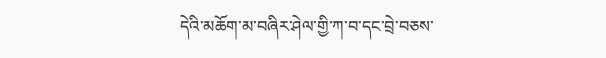དེའི་མཆོག་མ་བཞིར་ཤེལ་གྱི་ཀ་བ་དང་བྲེ་བཅས་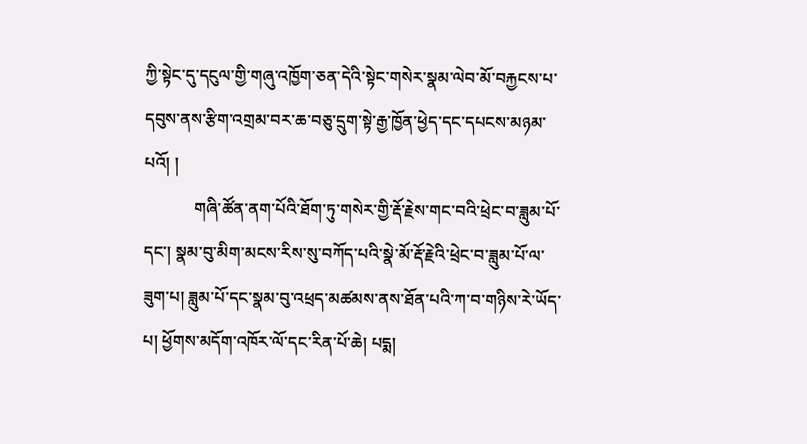ཀྱི་སྟེང་དུ་དངུལ་གྱི་གཞུ་འཁྱོག་ཅན་དེའི་སྟེང་གསེར་སྣམ་ལེབ་མོ་བརྐྱངས་པ་དབུས་ནས་རྩིག་འགྲམ་བར་ཆ་བཅུ་དྲུག་སྟེ་རྒྱ་ཁྱོན་ཕྱེད་དང་དཔངས་མཉམ་པའོ། །
            གཞི་ཚོན་ནག་པོའི་ཐོག་ཏུ་གསེར་གྱི་རྡོ་རྗེས་གང་བའི་ཕྲེང་བ་ཟླུམ་པོ་དང་། སྣམ་བུ་མིག་མངས་རིས་སུ་བཀོད་པའི་སྣེ་མོ་རྡོ་རྗེའི་ཕྲེང་བ་ཟླུམ་པོ་ལ་ཟུག་པ། ཟླུམ་པོ་དང་སྣམ་བུ་འཕྲད་མཚམས་ནས་ཐོན་པའི་ཀ་བ་གཉིས་རེ་ཡོད་པ། ཕྱོགས་མདོག་འཁོར་ལོ་དང་རིན་པོ་ཆེ། པདྨ།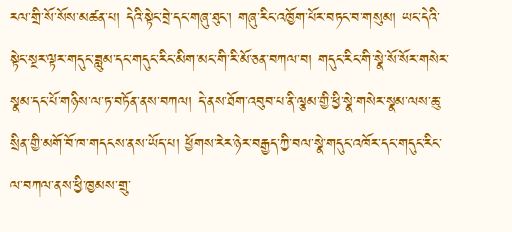རལ་གྲི་སོ་སོས་མཚན་པ། དེའི་སྟེང་བྲེ་དང་གཞུ་ཐུང་། གཞུ་རིང་འཁྱོག་པོར་བཏང་བ་གསུམ། ཡང་དེའི་སྟེང་སྔར་ལྟར་གདུང་ཟླུམ་དང་གདུང་རིང་མིག་མང་གི་རི་མོ་ཅན་བཀལ་བ། གདུང་རིང་གི་སྣེ་སོ་སོར་གསེར་སྣམ་དང་པོ་གཉིས་ལ་ཏ་བཏོན་ནས་བཀལ། དེ་ནས་ཐོག་འབུབ་པ་ནི་ལྕམ་གྱི་ཕྱི་སྣེ་གསེར་སྣམ་ལས་ཆུ་སྲིན་གྱི་མགོ་བོ་ཁ་གདངས་ནས་ཡོད་པ། ཕྱོགས་རེར་ཉེར་བརྒྱད་ཀྱི་བལ་སྣེ་གདུང་འཁོར་དང་གདུང་རིང་ལ་བཀལ་ནས་ཕྱི་ཁྱམས་གྲུ་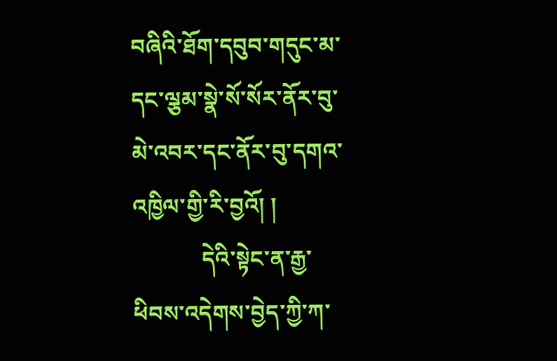བཞིའི་ཐོག་དབུབ་གདུང་མ་དང་ལྕམ་སྣེ་སོ་སོར་ནོར་བུ་མེ་འབར་དང་ནོར་བུ་དགའ་འཁྱིལ་གྱི་རི་བྱའོ། །
            དེའི་སྟེང་ན་རྒྱ་ཕིབས་འདེགས་བྱེད་ཀྱི་ཀ་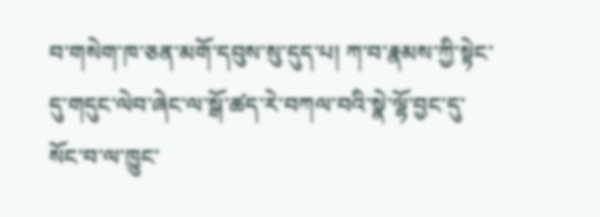བ་གསེག་ཁ་ཅན་མགོ་དབུས་སུ་དུད་པ། ཀ་བ་རྣམས་ཀྱི་སྟེང་དུ་གདུང་ལེབ་ཞེང་ལ་སྒོ་ཚད་རེ་བཀལ་བའི་སྣེ་ལྷོ་བྱང་དུ་སོང་བ་ལ་ཁྱུང་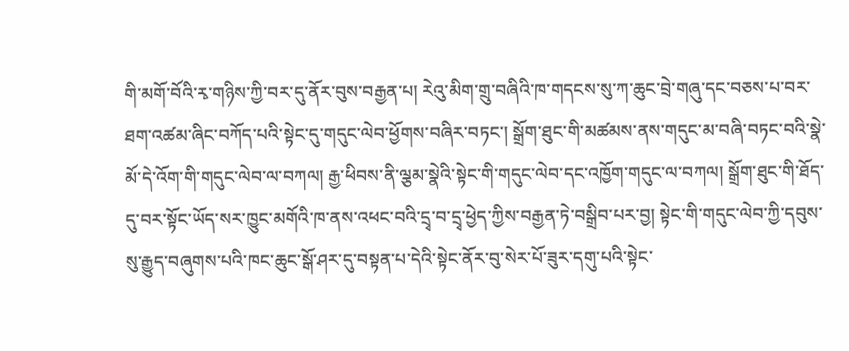གི་མགོ་བོའི་རྭ་གཉིས་ཀྱི་བར་དུ་ནོར་བུས་བརྒྱན་པ། རེའུ་མིག་གྲུ་བཞིའི་ཁ་གདངས་སུ་ཀ་ཆུང་བྲེ་གཞུ་དང་བཅས་པ་བར་ཐག་འཚམ་ཞིང་བཀོད་པའི་སྟེང་དུ་གདུང་ལེབ་ཕྱོགས་བཞིར་བཏང་། སྒྲོག་ཐུང་གི་མཚམས་ནས་གདུང་མ་བཞི་བཏང་བའི་སྣེ་མོ་དེ་འོག་གི་གདུང་ལེབ་ལ་བཀལ། རྒྱ་ཕིབས་ནི་ལྕམ་སྣེའི་སྟེང་གི་གདུང་ལེབ་དང་འཁྱོག་གདུང་ལ་བཀལ། སྒྲོག་ཐུང་གི་ཐོད་དུ་བར་སྟོང་ཡོད་སར་ཁྱུང་མགོའི་ཁ་ནས་འཕང་བའི་དྲྭ་བ་དྲྭ་ཕྱེད་ཀྱིས་བརྒྱན་ཏེ་བསྒྲིབ་པར་བྱ། སྟེང་གི་གདུང་ལེབ་ཀྱི་དབུས་སུ་རྒྱུད་བཞུགས་པའི་ཁང་ཆུང་སྒོ་ཤར་དུ་བསྟན་པ་དེའི་སྟེང་ནོར་བུ་སེར་པོ་ཟུར་དགུ་པའི་སྟེང་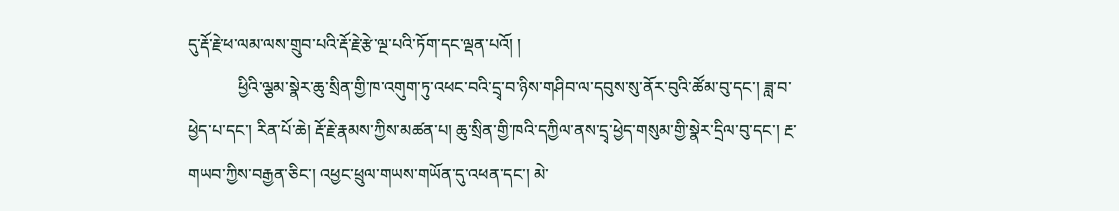དུ་རྡོ་རྗེ་ཕ་ལམ་ལས་གྲུབ་པའི་རྡོ་རྗེ་རྩེ་ལྔ་པའི་ཏོག་དང་ལྡན་པའོ། །
            ཕྱིའི་ལྕམ་སྣེར་ཆུ་སྲིན་གྱི་ཁ་འགུག་ཏུ་འཕང་བའི་དྲྭ་བ་ཉིས་གཤིབ་ལ་དབུས་སུ་ནོར་བུའི་ཚོམ་བུ་དང་། ཟླ་བ་ཕྱེད་པ་དང་། རིན་པོ་ཆེ། རྡོ་རྗེ་རྣམས་ཀྱིས་མཚན་པ། ཆུ་སྲིན་གྱི་ཁའི་དཀྱིལ་ནས་དྲྭ་ཕྱེད་གསུམ་གྱི་སྣེར་དྲིལ་བུ་དང་། རྔ་གཡབ་ཀྱིས་བརྒྱན་ཅིང་། འཕྱང་ཕྲུལ་གཡས་གཡོན་དུ་འཕན་དང་། མེ་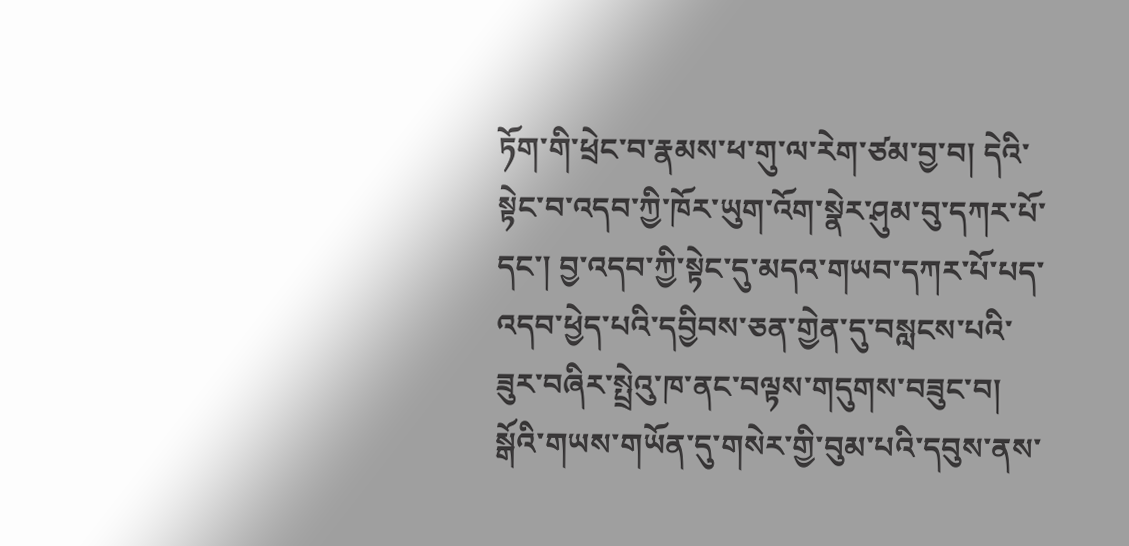ཏོག་གི་ཕྲེང་བ་རྣམས་ཕ་གུ་ལ་རེག་ཙམ་བྱ་བ། དེའི་སྟེང་བ་འདབ་ཀྱི་ཁོར་ཡུག་འོག་སྣེར་ཤུམ་བུ་དཀར་པོ་དང་། བྱ་འདབ་ཀྱི་སྟེང་དུ་མདའ་གཡབ་དཀར་པོ་པད་འདབ་ཕྱེད་པའི་དབྱིབས་ཅན་གྱེན་དུ་བསླངས་པའི་ཟུར་བཞིར་སྤྲེའུ་ཁ་ནང་བལྟས་གདུགས་བཟུང་བ། སྒོའི་གཡས་གཡོན་དུ་གསེར་གྱི་བུམ་པའི་དབུས་ནས་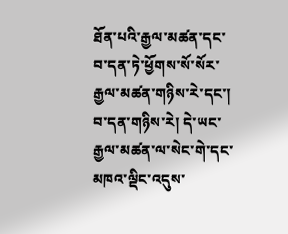ཐོན་པའི་རྒྱལ་མཚན་དང་བ་དན་ཏེ་ཕྱོགས་སོ་སོར་རྒྱལ་མཚན་གཉིས་རེ་དང་། བ་དན་གཉིས་རེ། དེ་ཡང་རྒྱལ་མཚན་ལ་སེང་གེ་དང་མཁའ་ལྡིང་འདུས་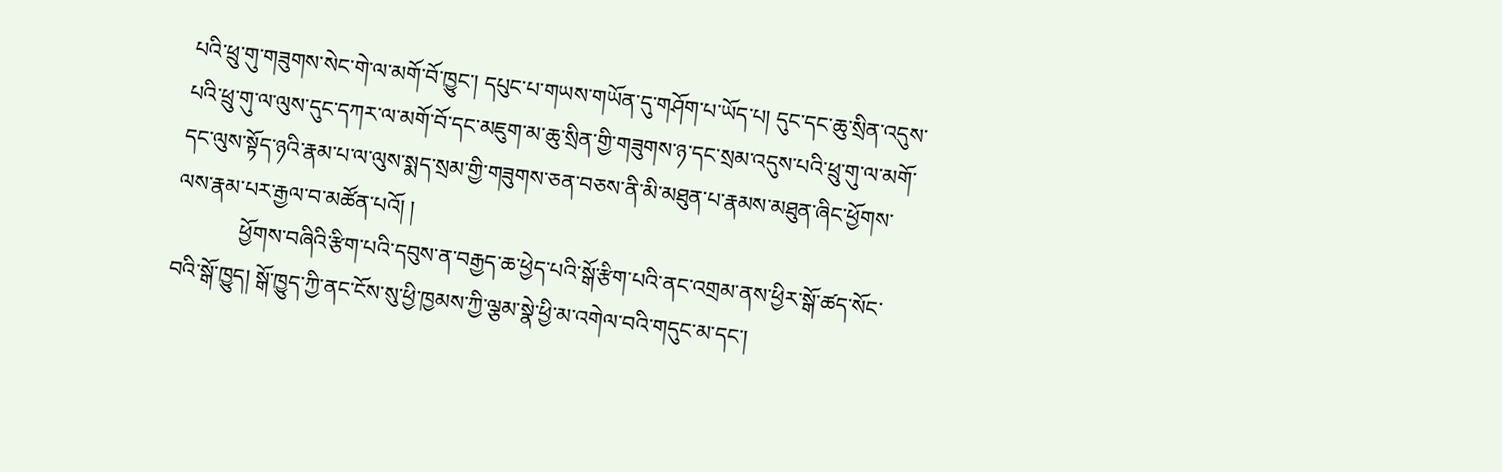པའི་ཕྲུ་གུ་གཟུགས་སེང་གེ་ལ་མགོ་བོ་ཁྱུང་། དཔུང་པ་གཡས་གཡོན་དུ་གཤོག་པ་ཡོད་པ། དུང་དང་ཆུ་སྲིན་འདུས་པའི་ཕྲུ་གུ་ལ་ལུས་དུང་དཀར་ལ་མགོ་བོ་དང་མཇུག་མ་ཆུ་སྲིན་གྱི་གཟུགས་ཉ་དང་སྲམ་འདུས་པའི་ཕྲུ་གུ་ལ་མགོ་དང་ལུས་སྟོད་ཉའི་རྣམ་པ་ལ་ལུས་སྨད་སྲམ་གྱི་གཟུགས་ཅན་བཅས་ནི་མི་མཐུན་པ་རྣམས་མཐུན་ཞིང་ཕྱོགས་ལས་རྣམ་པར་རྒྱལ་བ་མཚོན་པའོ། །
            ཕྱོགས་བཞིའི་རྩིག་པའི་དབུས་ན་བརྒྱད་ཆ་ཕྱེད་པའི་སྒོ་རྩིག་པའི་ནང་འགྲམ་ནས་ཕྱིར་སྒོ་ཚད་སོང་བའི་སྒོ་ཁྱུད། སྒོ་ཁྱུད་ཀྱི་ནང་ངོས་སུ་ཕྱི་ཁྱམས་ཀྱི་ལྕམ་སྣེ་ཕྱི་མ་འགེལ་བའི་གདུང་མ་དང་།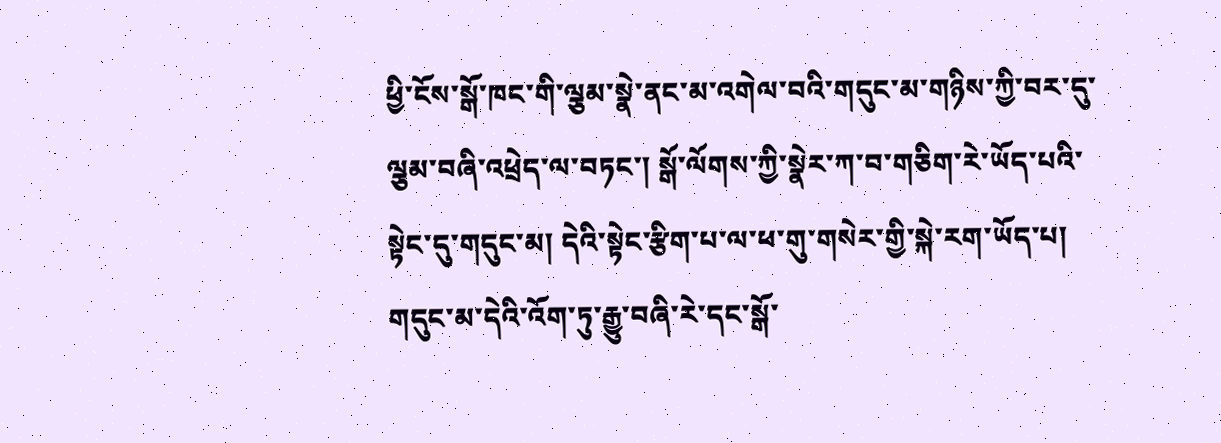ཕྱི་ངོས་སྒོ་ཁང་གི་ལྕམ་སྣེ་ནང་མ་འགེལ་བའི་གདུང་མ་གཉིས་ཀྱི་བར་དུ་ལྕམ་བཞི་འཕྲེད་ལ་བཏང་། སྒོ་ལོགས་ཀྱི་སྣེར་ཀ་བ་གཅིག་རེ་ཡོད་པའི་སྟེང་དུ་གདུང་མ། དེའི་སྟེང་རྩིག་པ་ལ་ཕ་གུ་གསེར་གྱི་སྐེ་རག་ཡོད་པ། གདུང་མ་དེའི་འོག་ཏུ་རྒྱུ་བཞི་རེ་དང་སྒོ་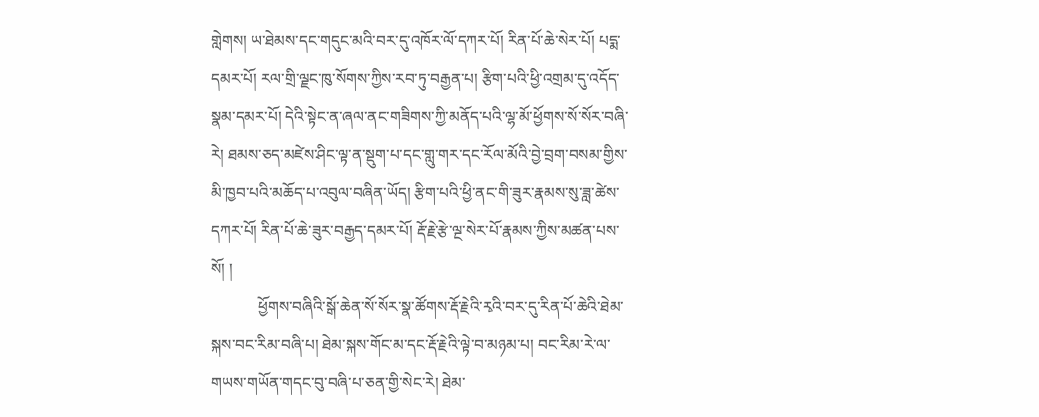གླེགས། ཡ་ཐེམས་དང་གདུང་མའི་བར་དུ་འཁོར་ལོ་དཀར་པོ། རིན་པོ་ཆེ་སེར་པོ། པདྨ་དམར་པོ། རལ་གྲི་ལྗང་ཁུ་སོགས་ཀྱིས་རབ་ཏུ་བརྒྱན་པ། རྩིག་པའི་ཕྱི་འགྲམ་དུ་འདོད་སྣམ་དམར་པོ། དེའི་སྟེང་ན་ཞལ་ནང་གཟིགས་ཀྱི་མནོད་པའི་ལྷ་མོ་ཕྱོགས་སོ་སོར་བཞི་རེ། ཐམས་ཅད་མཛེས་ཤིང་ལྟ་ན་སྡུག་པ་དང་གླུ་གར་དང་རོལ་མོའི་བྱེ་བྲག་བསམ་གྱིས་མི་ཁྱབ་པའི་མཆོད་པ་འབུལ་བཞིན་ཡོད། རྩིག་པའི་ཕྱི་ནང་གི་ཟུར་རྣམས་སུ་ཟླ་ཚེས་དཀར་པོ། རིན་པོ་ཆེ་ཟུར་བརྒྱད་དམར་པོ། རྡོ་རྗེ་རྩེ་ལྔ་སེར་པོ་རྣམས་ཀྱིས་མཚན་པས་སོ། །
            ཕྱོགས་བཞིའི་སྒོ་ཆེན་སོ་སོར་སྣ་ཚོགས་རྡོ་རྗེའི་རྭའི་བར་དུ་རིན་པོ་ཆེའི་ཐེམ་སྐས་བང་རིམ་བཞི་པ། ཐེམ་སྐས་གོང་མ་དང་རྡོ་རྗེའི་ལྟེ་བ་མཉམ་པ། བང་རིམ་རེ་ལ་གཡས་གཡོན་གདང་བུ་བཞི་པ་ཅན་གྱི་སེང་རེ། ཐེམ་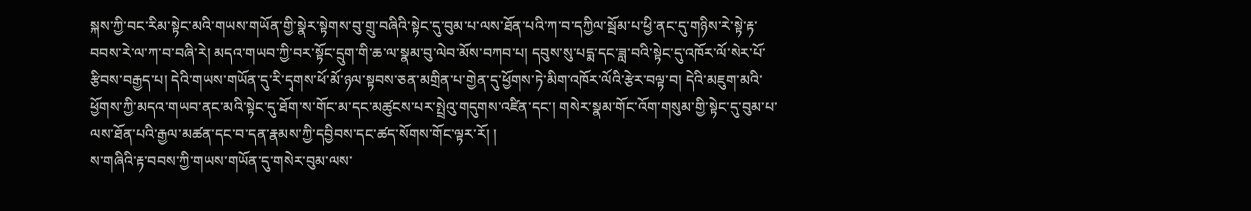སྐས་ཀྱི་བང་རིམ་སྟེང་མའི་གཡས་གཡོན་གྱི་སྣེར་སྟེགས་བུ་གྲུ་བཞིའི་སྟེང་དུ་བུམ་པ་ལས་ཐོན་པའི་ཀ་བ་དཀྱིལ་སྦོམ་པ་ཕྱི་ནང་དུ་གཉིས་རེ་སྟེ་རྟ་བབས་རེ་ལ་ཀ་བ་བཞི་རེ། མདའ་གཡབ་ཀྱི་བར་སྟོང་དྲུག་གི་ཆ་ལ་སྣམ་བུ་ལེབ་མོས་བཀབ་པ། དབུས་སུ་པདྨ་དང་ཟླ་བའི་སྟེང་དུ་འཁོར་ལོ་སེར་པོ་རྩིབས་བརྒྱད་པ། དེའི་གཡས་གཡོན་དུ་རི་དྭགས་ཕོ་མོ་ཉལ་སྟབས་ཅན་མགྲིན་པ་གྱེན་དུ་ཕྱོགས་ཏེ་མིག་འཁོར་ལོའི་རྩེར་བལྟ་བ། དེའི་མཇུག་མའི་ཕྱོགས་ཀྱི་མདའ་གཡབ་ནང་མའི་སྟེང་དུ་ཐོག་ས་གོང་མ་དང་མཚུངས་པར་སྤྲེའུ་གདུགས་འཛིན་དང་། གསེར་སྣམ་གོང་འོག་གསུམ་གྱི་སྟེང་དུ་བུམ་པ་ལས་ཐོན་པའི་རྒྱལ་མཚན་དང་བ་དན་རྣམས་ཀྱི་དབྱིབས་དང་ཚད་སོགས་གོང་ལྟར་རོ། །
ས་གཞིའི་རྟ་བབས་ཀྱི་གཡས་གཡོན་དུ་གསེར་བུམ་ལས་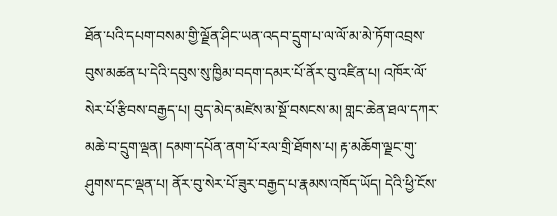ཐོན་པའི་དཔག་བསམ་གྱི་ལྗོན་ཤིང་ཡན་འདབ་དྲུག་པ་ལ་ལོ་མ་མེ་ཏོག་འབྲས་བུས་མཚན་པ་དེའི་དབུས་སུ་ཁྱིམ་བདག་དམར་པོ་ནོར་བུ་འཛིན་པ། འཁོར་ལོ་སེར་པོ་རྩིབས་བརྒྱད་པ། བུད་མེད་མཛེས་མ་སྔོ་བསངས་མ། གླང་ཆེན་ཐལ་དཀར་མཆེ་བ་དྲུག་ལྡན། དམག་དཔོན་ནག་པོ་རལ་གྲི་ཐོགས་པ། རྟ་མཆོག་ལྗང་གུ་ཤུགས་དང་ལྡན་པ། ནོར་བུ་སེར་པོ་ཟུར་བརྒྱད་པ་རྣམས་འཁོད་ཡོད། དེའི་ཕྱི་ངོས་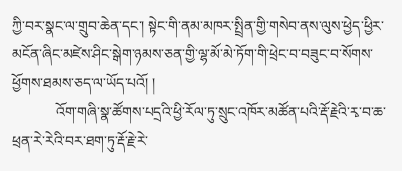ཀྱི་བར་སྣང་ལ་གྲུབ་ཆེན་དང་། སྟེང་གི་ནམ་མཁར་སྤྲིན་གྱི་གསེབ་ནས་ལུས་ཕྱེད་ཕྱིར་མངོན་ཞིང་མཛེས་ཤིང་སྒེག་ཉམས་ཅན་གྱི་ལྷ་མོ་མེ་ཏོག་གི་ཕྲེང་བ་བཟུང་བ་སོགས་ཕྱོགས་ཐམས་ཅད་ལ་ཡོད་པའོ། །
            འོག་གཞི་སྣ་ཚོགས་པདྲའི་ཕྱི་རོལ་ཏུ་སྲུང་འཁོར་མཚོན་པའི་རྡོ་རྗེའི་རྭ་བ་ཆ་ཕྲན་རེ་རེའི་བར་ཐག་ཏུ་རྡོ་རྗེ་རེ་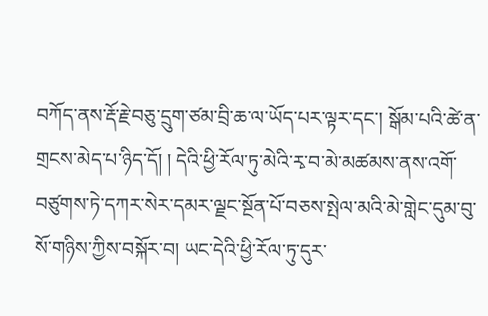བཀོད་ནས་རྡོ་རྗེ་བཅུ་དྲུག་ཙམ་བྲི་ཆ་ལ་ཡོད་པར་ལྟར་དང་། སྒོམ་པའི་ཚེ་ན་གྲངས་མེད་པ་ཉིད་དོ། ། དེའི་ཕྱི་རོལ་ཏུ་མེའི་རྭ་བ་མེ་མཚམས་ནས་འགོ་བཙུགས་ཏེ་དཀར་སེར་དམར་ལྗང་སྔོན་པོ་བཅས་སྤེལ་མའི་མེ་གླེང་དུམ་བུ་སོ་གཉིས་ཀྱིས་བསྐོར་བ། ཡང་དེའི་ཕྱི་རོལ་ཏུ་དུར་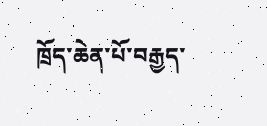ཁྲོད་ཆེན་པོ་བརྒྱད་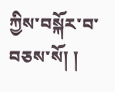ཀྱིས་བསྐོར་བ་བཅས་སོ། །